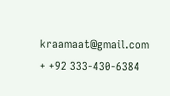kraamaat@gmail.com
+ +92 333-430-6384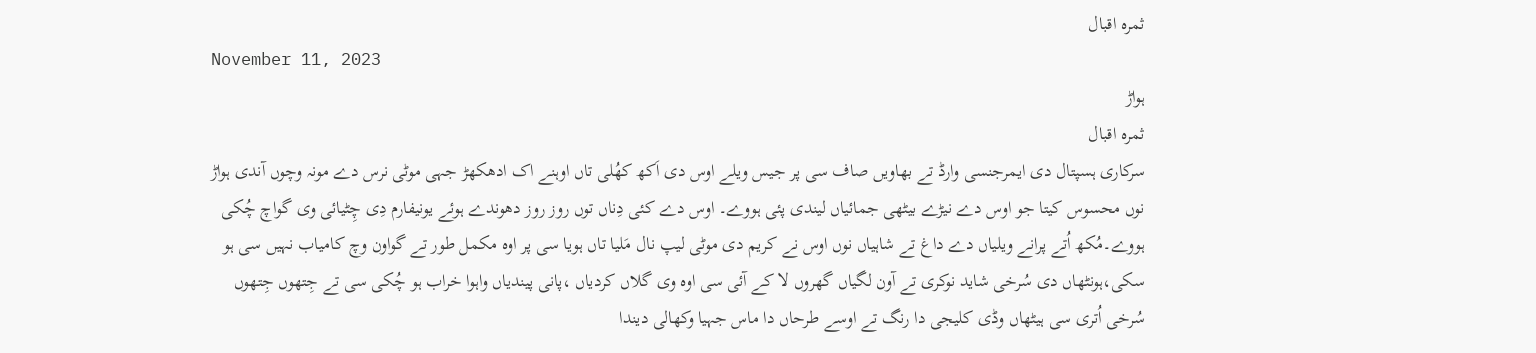ثمرہ اقبال
November 11, 2023
ہواڑ
ثمرہ اقبال
سرکاری ہسپتال دی ایمرجنسی وارڈ تے بھاویں صاف سی پر جیس ویلے اوس دی اَکھ کھُلی تاں اوہنے اک ادھکھڑ جہی موٹی نرس دے مونہ وچوں آندی ہواڑ نوں محسوس کیتا جو اوس دے نیڑے بیٹھی جمائیاں لیندی پئی ہووے۔ اوس دے کئی دِناں توں روز روز دھوندے ہوئے یونیفارم دِی چِٹیائی وی گواچ چُکی ہووے۔مُکھ اُتے پرانے ویلیاں دے داغ تے شاہیاں نوں اوس نے کریم دی موٹی لیپ نال مَلیا تاں ہویا سی پر اوہ مکمل طور تے گواون وچ کامیاب نہیں سی ہو سکی،ہونٹھاں دی سُرخی شاید نوکری تے آون لگیاں گھروں لا کے آئی سی اوہ وی گلاں کردیاں ،پانی پیندیاں واہوا خراب ہو چُکی سی تے جِتھوں جِتھوں سُرخی اُتری سی ہیٹھاں وڈی کلیجی دا رنگ تے اوسے طرحاں دا ماس جہیا وکھالی دیندا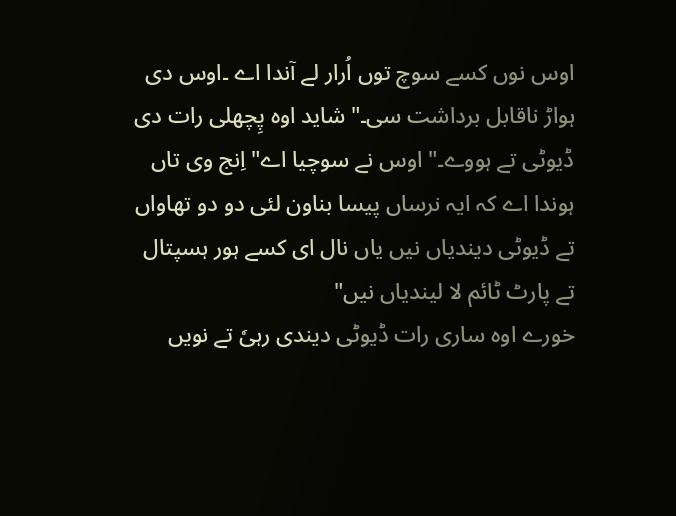اوس نوں کسے سوچ توں اُرار لے آندا اے ۔اوس دی ہواڑ ناقابل برداشت سی۔" شاید اوہ پِچھلی رات دی ڈیوٹی تے ہووے۔" اوس نے سوچیا اے" اِنج وی تاں ہوندا اے کہ ایہ نرساں پیسا بناون لئی دو دو تھاواں تے ڈیوٹی دیندیاں نیں یاں نال ای کسے ہور ہسپتال تے پارٹ ٹائم لا لیندیاں نیں"
خورے اوہ ساری رات ڈیوٹی دیندی رہیٗ تے نویں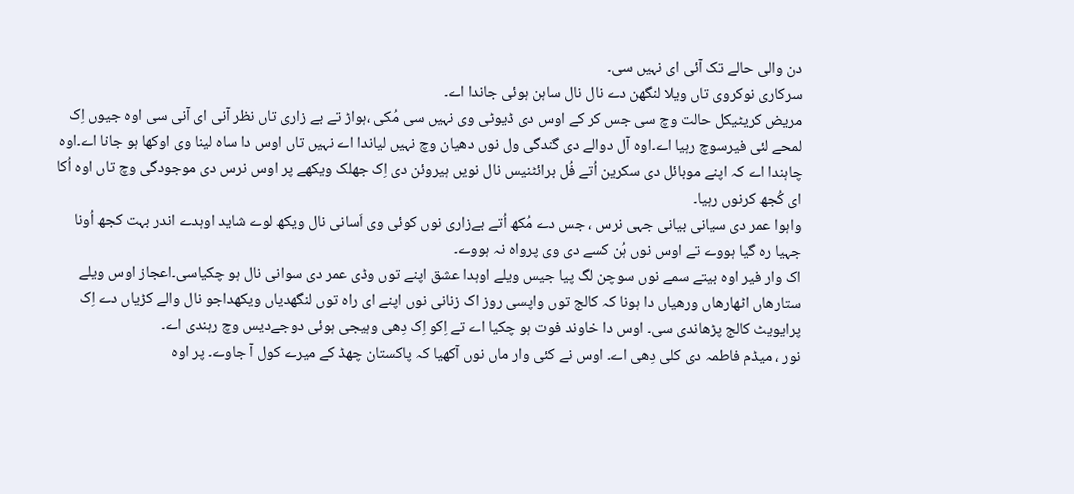دن والی حالے تک آئی ای نہیں سی۔
سرکاری نوکروی تاں ویلا لنگھن دے نال نال ساہن ہوئی جاندا اے۔
مریض کریٹیکل حالت وچ سی جس کر کے اوس دی ڈیوٹی وی نہیں سی مُکی ،ہواڑ تے بے زاری تاں نظر آنی ای آنی سی اوہ جیوں اِک لمحے لئی فیرسوچ رہیا اے۔اوہ آل دوالے دی گندگی ول نوں دھیان وچ نہیں لیاندا اے نہیں تاں اوس دا ساہ لینا وی اوکھا ہو جانا اے۔اوہ چاہندا اے کہ اپنے موبائل دی سکرین اُتے فُل برائٹنیس نال نویں ہیروئن دی اِک جھلک ویکھے پر اوس نرس دی موجودگی وچ تاں اوہ اُکا ای کُجھ کرنوں رہیا۔
واہوا عمر دی سیانی بیانی جہی نرس ، جس دے مُکھ اُتے بےزاری نوں کوئی وی اَسانی نال ویکھ لوے شاید اوہدے اندر بہت کجھ اُونا جہیا رہ گیا ہووے تے اوس نوں ہُن کسے دی وی پرواہ نہ ہووے۔
اک وار فیر اوہ بیتے سمے نوں سوچن لگ پیا جیس ویلے اوہدا عشق اپنے توں وڈی عمر دی سوانی نال ہو چکیاسی۔اعجاز اوس ویلے ستارھاں اٹھارھاں ورھیاں دا ہونا کہ کالج توں واپسی روز اک زنانی نوں اپنے ای راہ توں لنگھدیاں ویکھداجو نال والے کڑیاں دے اِک پرایویٹ کالج پڑھاندی سی۔ اوس دا خاوند فوت ہو چکیا اے تے اِکو اِک دِھی وہیجی ہوئی دوجےدیس وچ رہندی اے۔
نور ، میڈم فاطمہ دی کلی دِھی اے۔ اوس نے کئی وار ماں نوں آکھیا کہ پاکستان چھڈ کے میرے کول آ جاوے۔ پر اوہ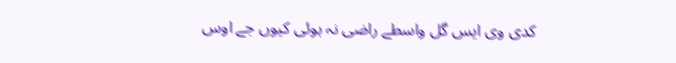کدی وی ایس گل واسطے راضی نہ ہوئی کیوں جے اوس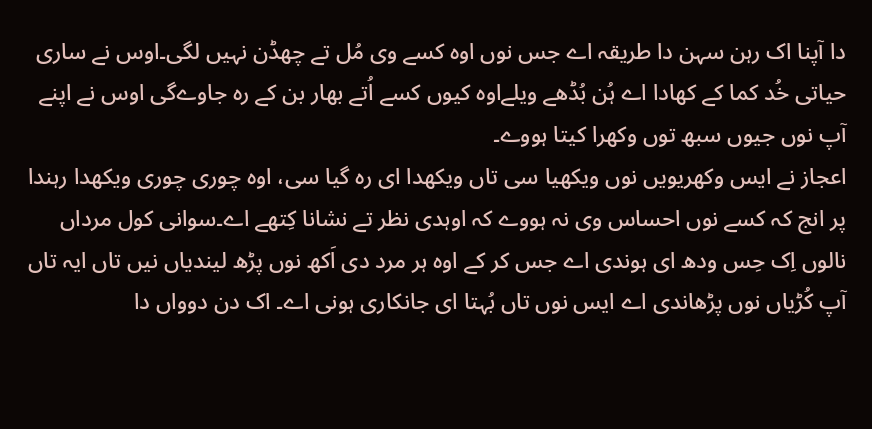دا آپنا اک رہن سہن دا طریقہ اے جس نوں اوہ کسے وی مُل تے چھڈن نہیں لگی۔اوس نے ساری حیاتی خُد کما کے کھادا اے ہُن بُڈھے ویلےاوہ کیوں کسے اُتے بھار بن کے رہ جاوےگی اوس نے اپنے آپ نوں جیوں سبھ توں وکھرا کیتا ہووے۔
اعجاز نے ایس وکھریویں نوں ویکھیا سی تاں ویکھدا ای رہ گیا سی، اوہ چوری چوری ویکھدا رہندا پر انج کہ کسے نوں احساس وی نہ ہووے کہ اوہدی نظر تے نشانا کِتھے اے۔سوانی کول مرداں نالوں اِک حِس ودھ ای ہوندی اے جس کر کے اوہ ہر مرد دی اَکھ نوں پڑھ لیندیاں نیں تاں ایہ تاں آپ کُڑیاں نوں پڑھاندی اے ایس نوں تاں بُہتا ای جانکاری ہونی اے۔ اک دن دوواں دا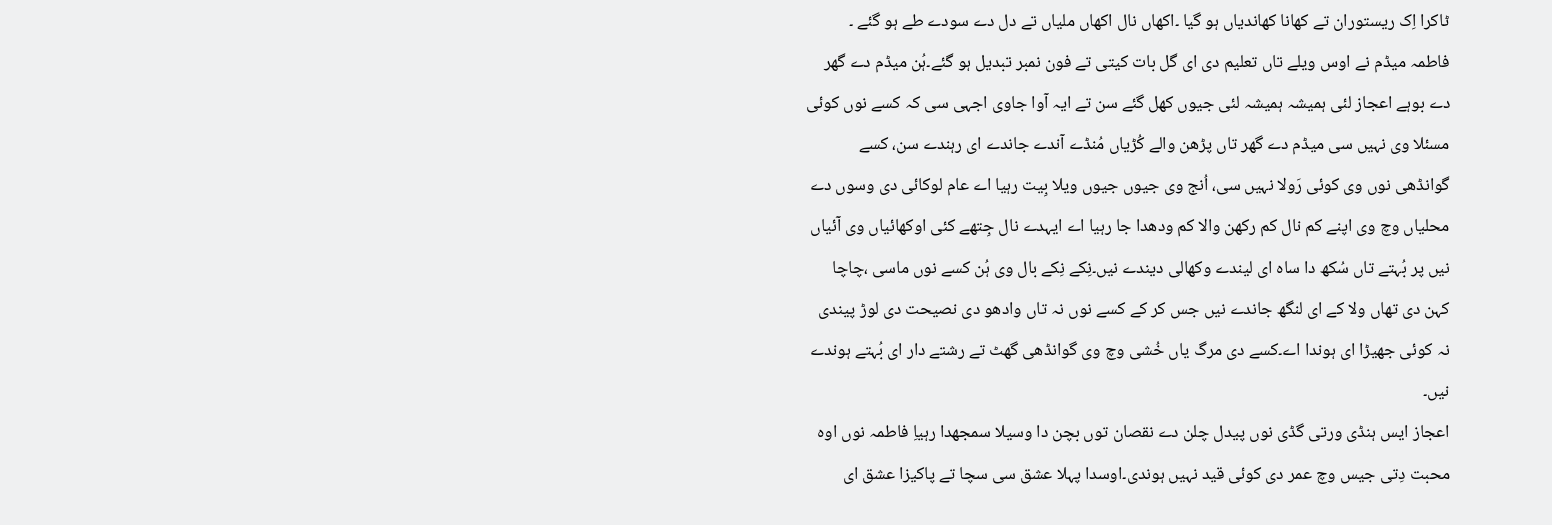ٹاکرا اِک ریستوران تے کھانا کھاندیاں ہو گیا ۔اکھاں نال اکھاں ملیاں تے دل دے سودے طے ہو گئے ۔
فاطمہ میڈم نے اوس ویلے تاں تعلیم دی ای گل بات کیتی تے فون نمبر تبدیل ہو گئے۔ہُن میڈم دے گھر دے بوہے اعجاز لئی ہمیشہ ہمیشہ لئی جیوں کھل گئے سن تے ایہ آوا جاوی اجہی سی کہ کسے نوں کوئی مسئلا وی نہیں سی میڈم دے گھر تاں پڑھن والے کُڑیاں مُنڈے آندے جاندے ای رہندے سن، کسے گوانڈھی نوں وی کوئی رَولا نہیں سی، اُنج وی جیوں جیوں ویلا بِیت رہیا اے عام لوکائی دی وسوں دے محلیاں وچ وی اپنے کم نال کم رکھن والا کم ودھدا جا رہیا اے ایہدے نال جِتھے کئی اوکھائیاں وی آئیاں نیں پر بُہتے تاں سُکھ دا ساہ ای لیندے وکھالی دیندے نیں۔نِکے نِکے بال وی ہُن کسے نوں ماسی ،چاچا کہن دی تھاں ولا کے ای لنگھ جاندے نیں جس کر کے کسے نوں نہ تاں وادھو دی نصیحت دی لوڑ پیندی نہ کوئی جھیڑا ای ہوندا اے۔کسے دی مرگ یاں خُشی وچ وی گوانڈھی گھٹ تے رشتے دار ای بُہتے ہوندے نیں۔
اعجاز ایس ہنڈی ورتی گڈی نوں پیدل چلن دے نقصان توں بچن دا وسیلا سمجھدا رہیاِ فاطمہ نوں اوہ محبت دِتی جیس وچ عمر دی کوئی قید نہیں ہوندی۔اوسدا پہلا عشق سی سچا تے پاکیزا عشق ای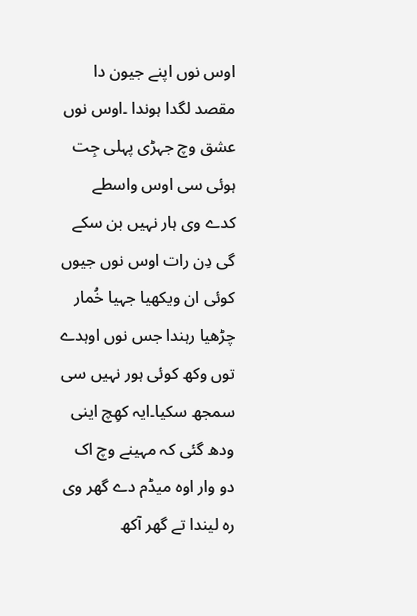اوس نوں اپنے جیون دا مقصد لگدا ہوندا ۔اوس نوں عشق وچ جہڑی پہلی جِت ہوئی سی اوس واسطے کدے وی ہار نہیں بن سکے گی دِن رات اوس نوں جیوں کوئی ان ویکھیا جہیا خُمار چڑھیا رہندا جس نوں اوہدے توں وکھ کوئی ہور نہیں سی سمجھ سکیا۔ایہ کھِچ اینی ودھ گئی کہ مہینے وچ اک دو وار اوہ میڈم دے گھر وی رہ لیندا تے گھر آکھ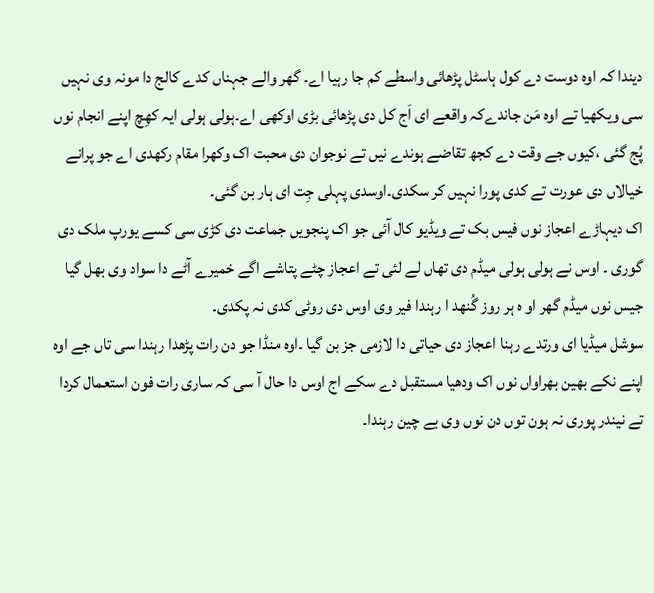دیندا کہ اوہ دوست دے کول ہاسٹل پڑھائی واسطے کم جا رہیا اے۔ گھر والے جہناں کدے کالج دا مونہ وی نہیں سی ویکھیا تے اوہ مَن جاندےکہ واقعے ای اَج کل دی پڑھائی بڑی اوکھی اے۔ہولی ہولی ایہ کھِچ اپنے انجام نوں پُج گئی ،کیوں جے وقت دے کجھ تقاضے ہوندے نیں تے نوجوان دی محبت اک وکھرا مقام رکھدی اے جو پرانے خیالاں دی عورت تے کدی پورا نہیں کر سکدی۔اوسدی پہلی جِت ای ہار بن گئی۔
اک دیہاڑے اعجاز نوں فیس بک تے ویڈیو کال آئی جو اک پنجویں جماعت دی کڑی سی کسے یورپ ملک دی گوری ۔ اوس نے ہولی ہولی میڈم دی تھاں لے لئی تے اعجاز چٹے پتاشے اگے خمیرے آٹے دا سواد وی بھل گیا جیس نوں میڈم گھر او ہ ہر روز گُنھد ا رہندا فیر وی اوس دی روٹی کدی نہ پکدی۔
سوشل میڈیا ای ورتدے رہنا اعجاز دی حیاتی دا لازمی جز بن گیا ۔اوہ منڈا جو دن رات پڑھدا رہندا سی تاں جے اوہ اپنے نکے بھین بھراواں نوں اک ودھیا مستقبل دے سکے اج اوس دا حال آ سی کہ ساری رات فون استعمال کردا تے نیندر پوری نہ ہون توں دن نوں وی بے چین رہندا۔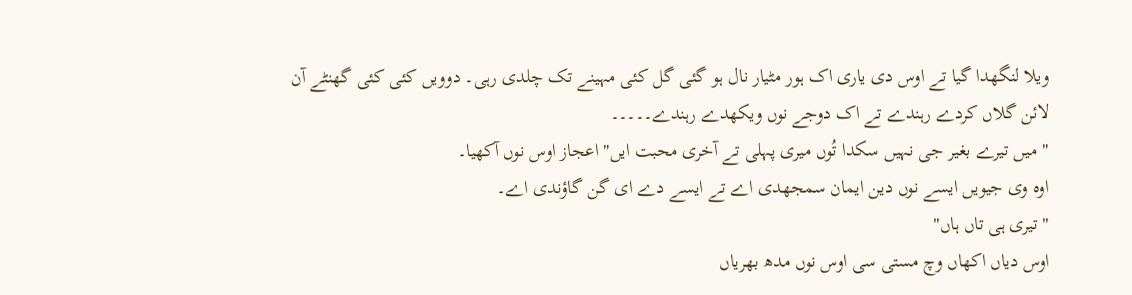ویلا لنگھدا گیا تے اوس دی یاری اک ہور مٹیار نال ہو گئی گل کئی مہینے تک چلدی رہی۔ دوویں کئی کئی گھنٹے آن لائن گلاں کردے رہندے تے اک دوجے نوں ویکھدے رہندے۔۔۔۔۔
" میں تیرے بغیر جی نہیں سکدا تُوں میری پہلی تے آخری محبت ایں" اعجاز اوس نوں آکھیا۔
اوہ وی جیویں ایسے نوں دین ایمان سمجھدی اے تے ایسے دے ای گن گاؤندی اے۔
" تیری ہی تاں ہاں"
اوس دیاں اکھاں وچ مستی سی اوس نوں مدھ بھریاں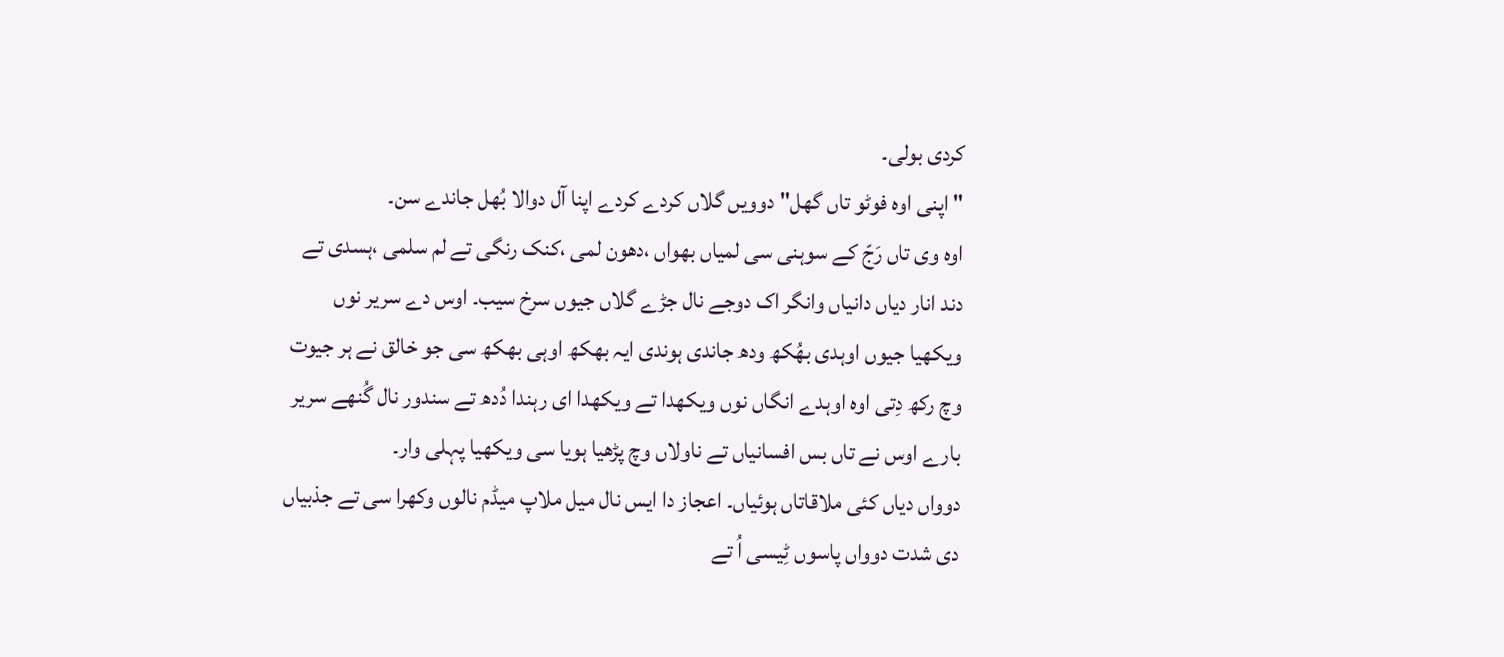کردی بولی۔
" اپنی اوہ فوٹو تاں گھل" دوویں گلاں کردے کردے اپنا آل دوالا بُھل جاندے سن۔
اوہ وی تاں رَجّ کے سوہنی سی لمیاں بھواں ،دھون لمی ،کنک رنگی تے لم سلمی ،ہسدی تے دند انار دیاں دانیاں وانگر اک دوجے نال جڑے گلاں جیوں سرخ سیب۔ اوس دے سریر نوں ویکھیا جیوں اوہدی بھُکھ ودھ جاندی ہوندی ایہ بھکھ اوہی بھکھ سی جو خالق نے ہر جیوت وچ رکھ دِتی اوہ اوہدے انگاں نوں ویکھدا تے ویکھدا ای رہندا دُدھ تے سندور نال گُنھے سریر بارے اوس نے تاں بس افسانیاں تے ناولاں وچ پڑھیا ہویا سی ویکھیا پہلی وار۔
دوواں دیاں کئی ملاقاتاں ہوئیاں۔ اعجاز دا ایس نال میل ملاپ میڈم نالوں وکھرا سی تے جذبیاں دی شدت دوواں پاسوں ٹِیسی اُ تے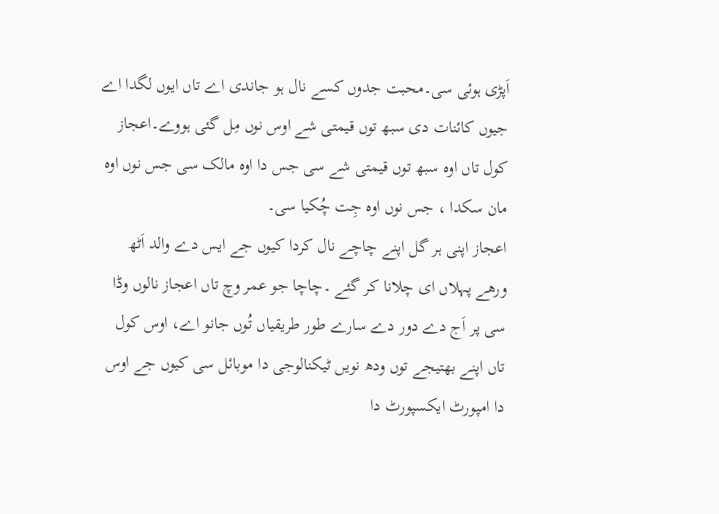اَپڑی ہوئی سی۔محبت جدوں کسے نال ہو جاندی اے تاں ایوں لگدا اے جیوں کائنات دی سبھ توں قیمتی شے اوس نوں مِل گئی ہووے۔اعجاز کول تاں اوہ سبھ توں قیمتی شے سی جس دا اوہ مالک سی جس نوں اوہ مان سکدا ، جس نوں اوہ جِت چُکیا سی۔
اعجاز اپنی ہر گل اپنے چاچے نال کردا کیوں جے ایس دے والد اَٹھ ورھے پہلاں ای چلانا کر گئے ۔چاچا جو عمر وچ تاں اعجاز نالوں وڈا سی پر اَج دے دور دے سارے طور طریقیاں تُوں جانو اے، اوس کول تاں اپنے بھتیجے توں ودھ نویں ٹیکنالوجی دا موبائل سی کیوں جے اوس دا امپورٹ ایکسپورٹ دا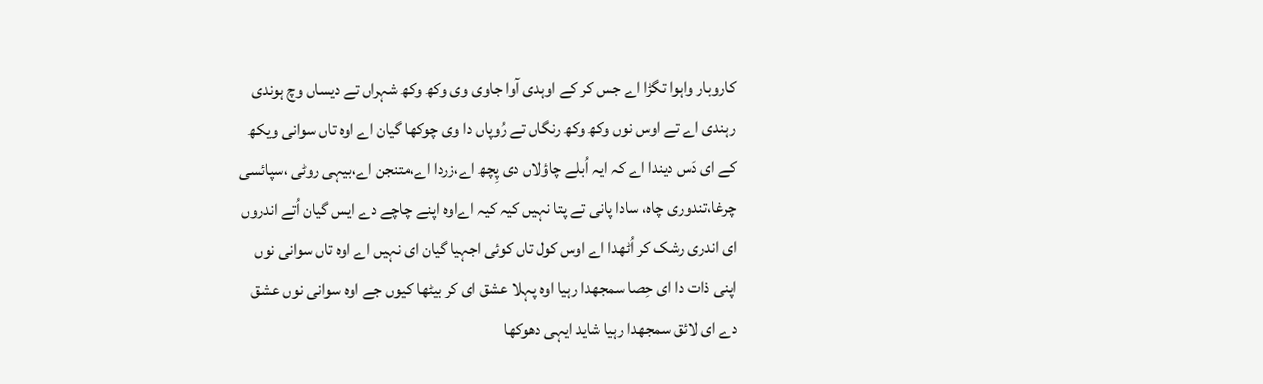کاروبار واہوا تگڑا اے جس کر کے اوہدی آوا جاوی وی وکھ وکھ شہراں تے دیساں وچ ہوندی رہندی اے تے اوس نوں وکھ وکھ رنگاں تے رُوپاں دا وی چوکھا گیان اے اوہ تاں سوانی ویکھ کے ای دَس دیندا اے کہ ایہ اُبلے چاؤلاں دی پِچھ اے،زردا اے،متنجن اے،بیہی روٹی ،سپائسی چرغا،تندوری چاہ، سادا پانی تے پتا نہیں کیہ کیہ اےاوہ اپنے چاچے دے ایس گیان اُتے اندروں ای اندری رشک کر اُٹھدا اے اوس کول تاں کوئی اجہیا گیان ای نہیں اے اوہ تاں سوانی نوں اپنی ذات دا ای حِصا سمجھدا رہیا اوہ پہلا عشق ای کر بیٹھا کیوں جے اوہ سوانی نوں عشق دے ای لائق سمجھدا رہیا شاید ایہی دھوکھا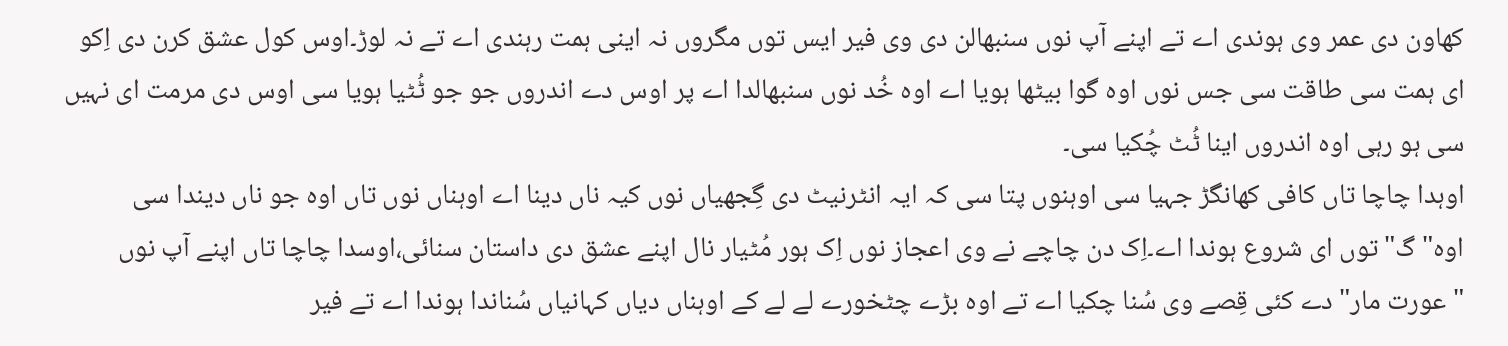کھاون دی عمر وی ہوندی اے تے اپنے آپ نوں سنبھالن دی وی فیر ایس توں مگروں نہ اینی ہمت رہندی اے تے نہ لوڑ۔اوس کول عشق کرن دی اِکو ای ہمت سی طاقت سی جس نوں اوہ گوا بیٹھا ہویا اے اوہ خُد نوں سنبھالدا اے پر اوس دے اندروں جو جو ٹُٹیا ہویا سی اوس دی مرمت ای نہیں سی ہو رہی اوہ اندروں اینا ٹُٹ چُکیا سی۔
اوہدا چاچا تاں کافی کھانگڑ جہیا سی اوہنوں پتا سی کہ ایہ انٹرنیٹ دی گِجھیاں نوں کیہ ناں دینا اے اوہناں نوں تاں اوہ جو ناں دیندا سی اوہ"گ" توں ای شروع ہوندا اے۔اِک دن چاچے نے وی اعجاز نوں اِک ہور مُٹیار نال اپنے عشق دی داستان سنائی،اوسدا چاچا تاں اپنے آپ نوں "عورت مار" دے کئی قِصے وی سُنا چکیا اے تے اوہ بڑے چٹخورے لے لے کے اوہناں دیاں کہانیاں سُناندا ہوندا اے تے فیر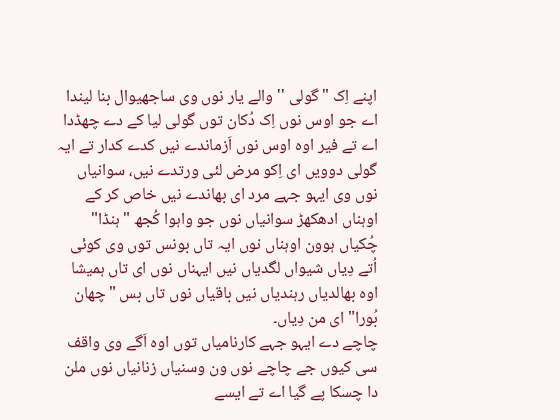اپنے اِک "گولی '' والے یار نوں وی ساجھیوال بنا لیندا اے جو اوس نوں اِک دُکان توں گولی لیا کے دے چھڈدا اے تے فیر اوہ اوس نوں اَزماندے نیں کدے کدار تے ایہ گولی دوویں ای اِکو مرض لئی ورتدے نیں، سوانیاں نوں وی ایہو جہے مرد ای بھاندے نیں خاص کر کے اوہناں ادھکھڑ سوانیاں نوں جو واہوا کُجھ "ہنڈا" چُکیاں ہوون اوہناں نوں ایہ تاں بونس توں وی کوئی اُتے دِیاں شیواں لگدیاں نیں ایہناں نوں ای تاں ہمیشا اوہ بھالدیاں رہندیاں نیں باقیاں نوں تاں بس "چھان بُورا" ای من دِیاں۔
چاچے دے ایہو جہے کارنامیاں توں اوہ اَگے وی واقف سی کیوں جے چاچے نوں ون وسنیاں زنانیاں نوں ملن دا چسکا پے گیا اے تے ایسے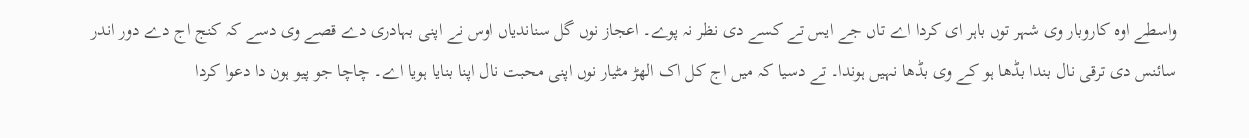واسطے اوہ کاروبار وی شہر توں باہر ای کردا اے تاں جے ایس تے کسے دی نظر نہ پوے۔ اعجاز نوں گل سناندیاں اوس نے اپنی بہادری دے قصے وی دسے کہ کنج اج دے دور اندر سائنس دی ترقی نال بندا بڈھا ہو کے وی بڈھا نہیں ہوندا۔ تے دسیا کہ میں اج کل اک الھڑ مٹیار نوں اپنی محبت نال اپنا بنایا ہویا اے۔ چاچا جو پیو ہون دا دعوا کردا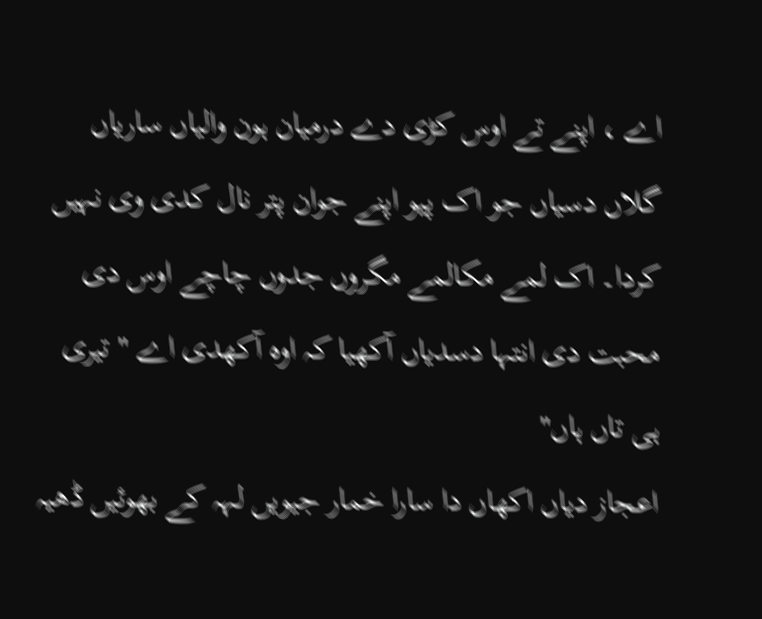اے ، اپنے تے اوس کڑی دے درمیان ہون والیاں ساریاں گلاں دسیاں جو اک پیو اپنے جوان پتر نال کدی وی نہیں کردا۔ اک لمے مکالمے مگروں جدوں چاچے اوس دی محبت دی انتہا دسدیاں آکھیا کہ اوہ آکھدی اے " تیری ہی تاں ہاں"
اعجاز دیاں اکھاں دا سارا خمار جیویں لہہ کے بھوئیں ڈھیہ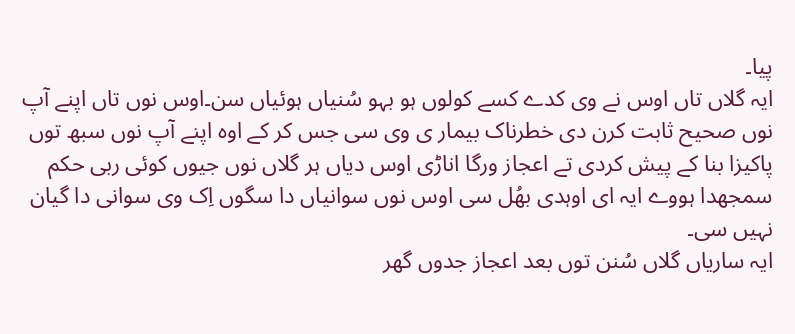پیا۔
ایہ گلاں تاں اوس نے وی کدے کسے کولوں ہو بہو سُنیاں ہوئیاں سن۔اوس نوں تاں اپنے آپ نوں صحیح ثابت کرن دی خطرناک بیمار ی وی سی جس کر کے اوہ اپنے آپ نوں سبھ توں پاکیزا بنا کے پیش کردی تے اعجاز ورگا اناڑی اوس دیاں ہر گلاں نوں جیوں کوئی ربی حکم سمجھدا ہووے ایہ ای اوہدی بھُل سی اوس نوں سوانیاں دا سگوں اِک وی سوانی دا گیان نہیں سی۔
ایہ ساریاں گلاں سُنن توں بعد اعجاز جدوں گھر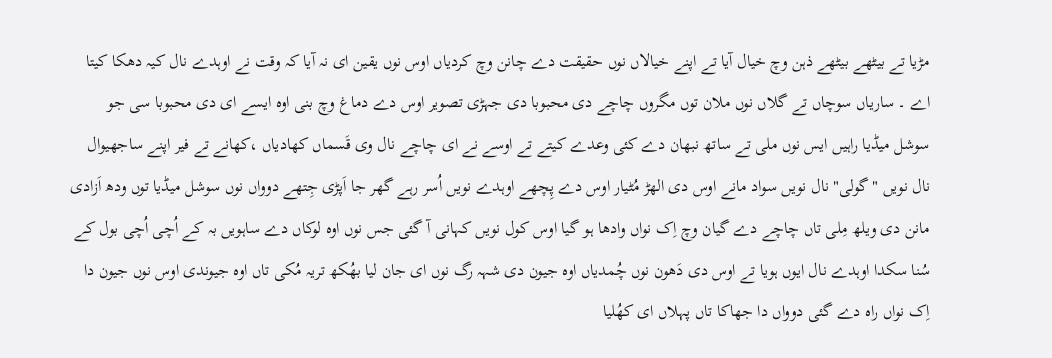مڑیا تے بیٹھے بیٹھے ذہن وچ خیال آیا تے اپنے خیالاں نوں حقیقت دے چانن وچ کردیاں اوس نوں یقین ای نہ آیا کہ وقت نے اوہدے نال کیہ دھکا کیتا اے ۔ ساریاں سوچاں تے گلاں نوں ملان توں مگروں چاچے دی محبوبا دی جہڑی تصویر اوس دے دماغ وچ بنی اوہ ایسے ای دی محبوبا سی جو سوشل میڈیا راہیں ایس نوں ملی تے ساتھ نبھان دے کئی وعدے کیتے تے اوسے نے ای چاچے نال وی قَسماں کھادیاں ،کھانے تے فیر اپنے ساجھیوال نال نویں "گولی" نال نویں سواد مانے اوس دی الھڑ مُٹیار اوس دے پِچھے اوہدے نویں اُسر رہے گھر جا اَپڑی جِتھے دوواں نوں سوشل میڈیا توں ودھ اَزادی مانن دی ویلھ مِلی تاں چاچے دے گیان وچ اِک نواں وادھا ہو گیا اوس کول نویں کہانی آ گئی جس نوں اوہ لوکاں دے ساہویں بہ کے اُچی اُچی بول کے سُنا سکدا اوہدے نال ایوں ہویا تے اوس دی دَھون نوں چُمدیاں اوہ جیون دی شہہ رگ نوں ای جان لیا بھُکھ تریہ مُکی تاں اوہ جیوندی اوس نوں جیون دا اِک نواں راہ دے گئی دوواں دا جھاکا تاں پہلاں ای کھُلیا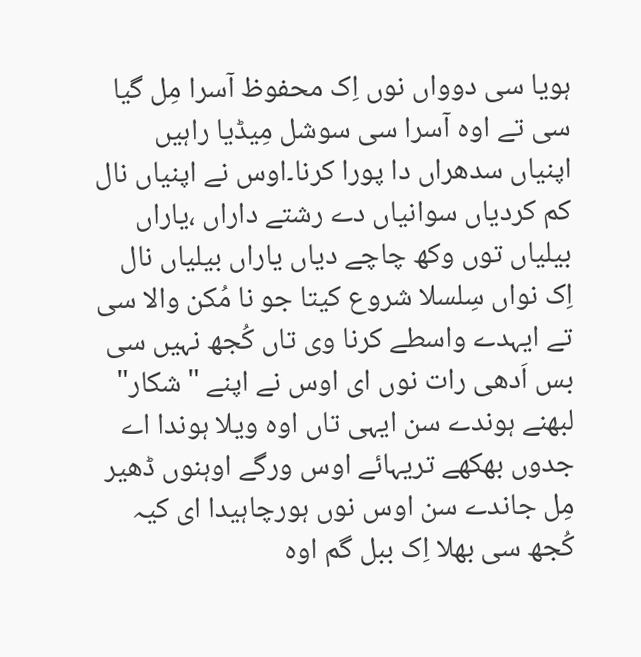ہویا سی دوواں نوں اِک محفوظ آسرا مِل گیا سی تے اوہ آسرا سی سوشل مِیڈیا راہیں اپنیاں سدھراں دا پورا کرنا۔اوس نے اپنیاں نال کم کردیاں سوانیاں دے رشتے داراں ،یاراں بیلیاں توں وکھ چاچے دیاں یاراں بیلیاں نال اِک نواں سِلسلا شروع کیتا جو نا مُکن والا سی تے ایہدے واسطے کرنا وی تاں کُجھ نہیں سی بس اَدھی رات نوں ای اوس نے اپنے "شکار" لبھنے ہوندے سن ایہی تاں اوہ ویلا ہوندا اے جدوں بھکھے تریہائے اوس ورگے اوہنوں ڈھیر مِل جاندے سن اوس نوں ہورچاہیدا ای کیہ کُجھ سی بھلا اِک ببل گم اوہ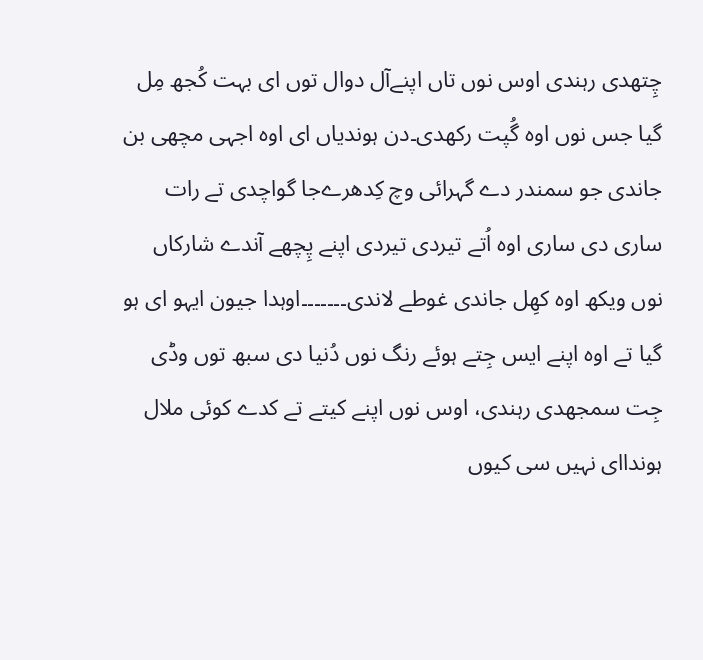چِتھدی رہندی اوس نوں تاں اپنےآل دوال توں ای بہت کُجھ مِل گیا جس نوں اوہ گُپت رکھدی۔دن ہوندیاں ای اوہ اجہی مچھی بن جاندی جو سمندر دے گہرائی وچ کِدھرےجا گواچدی تے رات ساری دی ساری اوہ اُتے تیردی تیردی اپنے پِچھے آندے شارکاں نوں ویکھ اوہ کھِل جاندی غوطے لاندی۔۔۔۔۔۔۔اوہدا جیون ایہو ای ہو گیا تے اوہ اپنے ایس جِتے ہوئے رنگ نوں دُنیا دی سبھ توں وڈی جِت سمجھدی رہندی، اوس نوں اپنے کیتے تے کدے کوئی ملال ہونداای نہیں سی کیوں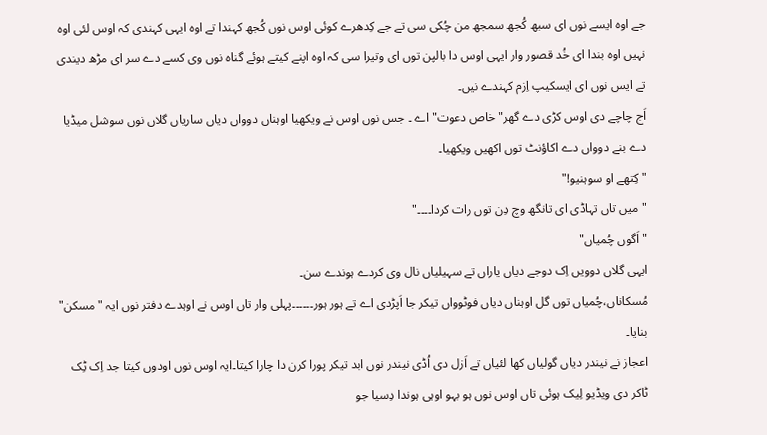جے اوہ ایسے نوں ای سبھ کُجھ سمجھ من چُکی سی تے جے کِدھرے کوئی اوس نوں کُجھ کہندا تے اوہ ایہی کہندی کہ اوس لئی اوہ نہیں اوہ بندا ای خُد قصور وار ایہی اوس دا بالپن توں ای وتیرا سی کہ اوہ اپنے کیتے ہوئے گناہ نوں وی کسے دے سر ای مڑھ دیندی تے ایس نوں ای ایسکیپ اِزم کہندے نیں۔
اَج چاچے دی اوس کڑی دے گھر" خاص دعوت" اے ۔ جس نوں اوس نے ویکھیا اوہناں دوواں دیاں ساریاں گلاں نوں سوشل میڈیا دے بنے دوواں دے اکاؤنٹ توں اکھیں ویکھیا۔
"کِتھے او سوہنیو!"
"میں تاں تہاڈی ای تانگھ وچ دِن توں رات کردا۔۔۔۔"
"اَگوں چُمیاں"
ایہی گلاں دوویں اِک دوجے دیاں یاراں تے سہیلیاں نال وی کردے ہوندے سن۔
مُسکاناں،چُمیاں توں گل اوہناں دیاں فوٹوواں تیکر جا اَپڑدی اے تے ہور ہور۔۔۔۔۔۔پہلی وار تاں اوس نے اوہدے دفتر نوں ایہ "مسکن" بنایا۔
اعجاز نے نیندر دیاں گولیاں کھا لئیاں تے اَزل دی اُڈی نیندر نوں ابد تیکر پورا کرن دا چارا کیتا۔ایہ اوس نوں اودوں کیتا جد اِک ٹِک ٹاکر دی ویڈیو لِیک ہوئی تاں اوس نوں ہو بہو اوہی ہوندا دِسیا جو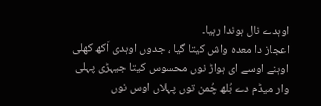اوہدے نال ہوندا رہیا۔
اعجاز دا معدہ واش کیتا گیا ، جدوں اوہدی اَکھ کھلی اوہنے اوسے ای ہواڑ نوں محسوس کیتا جیہڑی پہلی وار میڈم دے بُلھ چُمن توں پہلاں اوس نوں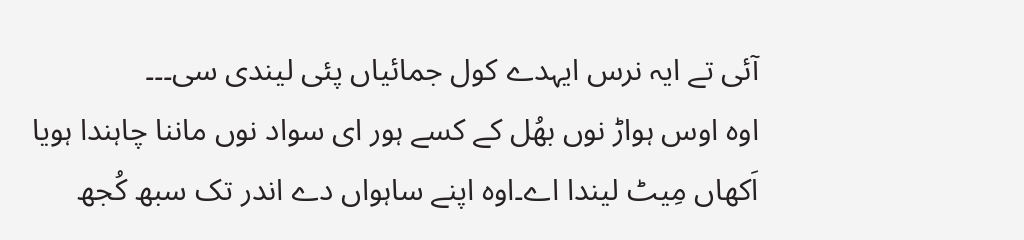آئی تے ایہ نرس ایہدے کول جمائیاں پئی لیندی سی۔۔۔
اوہ اوس ہواڑ نوں بھُل کے کسے ہور ای سواد نوں ماننا چاہندا ہویا اَکھاں مِیٹ لیندا اے۔اوہ اپنے ساہواں دے اندر تک سبھ کُجھ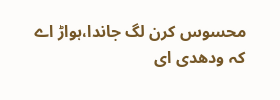محسوس کرن لگ جاندا،ہواڑ اے کہ ودھدی ای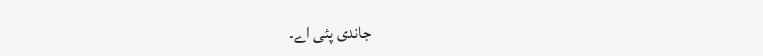جاندی پئی اے۔